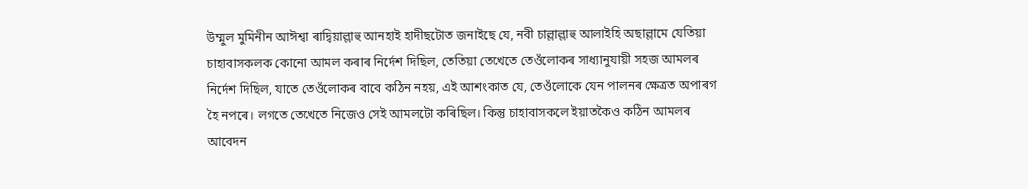উম্মুল মুমিনীন আঈশ্বা ৰাদ্বিয়াল্লাহু আনহাই হাদীছটোত জনাইছে যে, নবী চাল্লাল্লাহু আলাইহি অছাল্লামে যেতিয়া চাহাবাসকলক কোনো আমল কৰাৰ নিৰ্দেশ দিছিল, তেতিয়া তেখেতে তেওঁলোকৰ সাধ্যানুযায়ী সহজ আমলৰ নিৰ্দেশ দিছিল, যাতে তেওঁলোকৰ বাবে কঠিন নহয়, এই আশংকাত যে, তেওঁলোকে যেন পালনৰ ক্ষেত্ৰত অপাৰগ হৈ নপৰে। লগতে তেখেতে নিজেও সেই আমলটো কৰিছিল। কিন্তু চাহাবাসকলে ইয়াতকৈও কঠিন আমলৰ আবেদন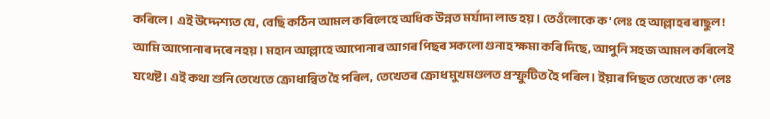কৰিলে। এই উদ্দেশ্যত যে, বেছি কঠিন আমল কৰিলেহে অধিক উন্নত মৰ্যাদা লাভ হয়। তেওঁলোকে ক'লেঃ হে আল্লাহৰ ৰাছুল! আমি আপোনাৰ দৰে নহয়। মহান আল্লাহে আপোনাৰ আগৰ পিছৰ সকলো গুনাহ ক্ষমা কৰি দিছে, আপুনি সহজ আমল কৰিলেই যথেষ্ট। এই কথা শুনি তেখেতে ক্ৰোধান্বিত হৈ পৰিল, তেখেতৰ ক্ৰোধ মুখমণ্ডলত প্ৰস্ফুটিত হৈ পৰিল। ইয়াৰ পিছত তেখেতে ক'লেঃ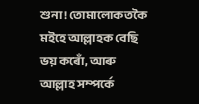শুনা! তোমালোকতকৈ মইহে আল্লাহক বেছি ভয় কৰোঁ, আৰু আল্লাহ সম্পৰ্কে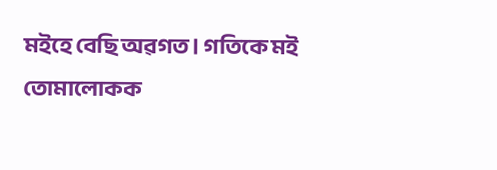মইহে বেছি অৱগত। গতিকে মই তোমালোকক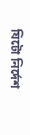যিটো নিৰ্দেশ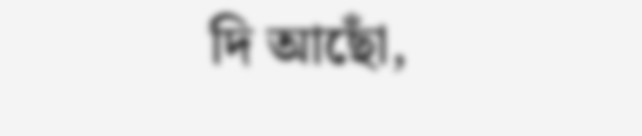দি আছোঁ,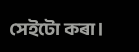সেইটো কৰা।